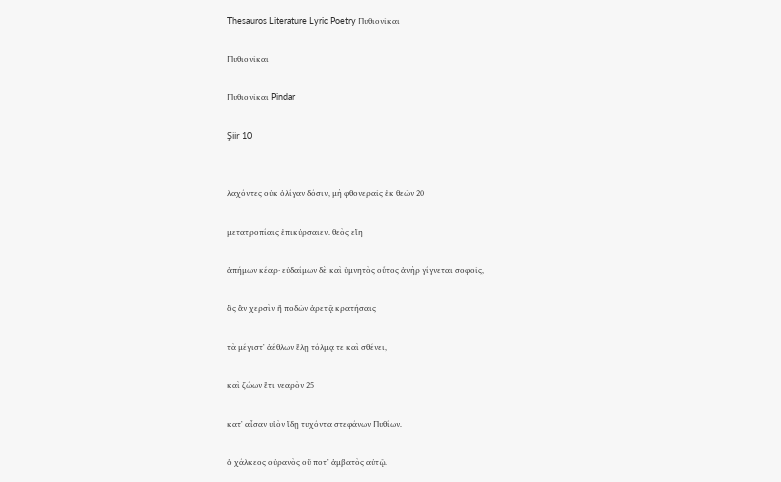Thesauros Literature Lyric Poetry Πυθιονῖκαι

Πυθιονῖκαι

Πυθιονῖκαι Pindar

Şiir 10


λαχόντες οὐκ ὀλίγαν δόσιν, μὴ φθονεραῖς ἐκ θεῶν 20

μετατροπίαις ἐπικύρσαιεν. θεὸς εἴη

ἀπήμων κέαρ· εὐδαίμων δὲ καὶ ὑμνητὸς οὗτος ἀνὴρ γίγνεται σοφοῖς,

ὃς ἂν χερσὶν ἢ ποδῶν ἀρετᾷ κρατήσαις

τὰ μέγιστʼ ἀέθλων ἕλῃ τόλμᾳ τε καὶ σθένει,

καὶ ζώων ἔτι νεαρὸν 25

κατʼ αἶσαν υἱὸν ἴδῃ τυχόντα στεφάνων Πυθίων.

ὁ χάλκεος οὐρανὸς οὔ ποτʼ ἀμβατὸς αὐτῷ.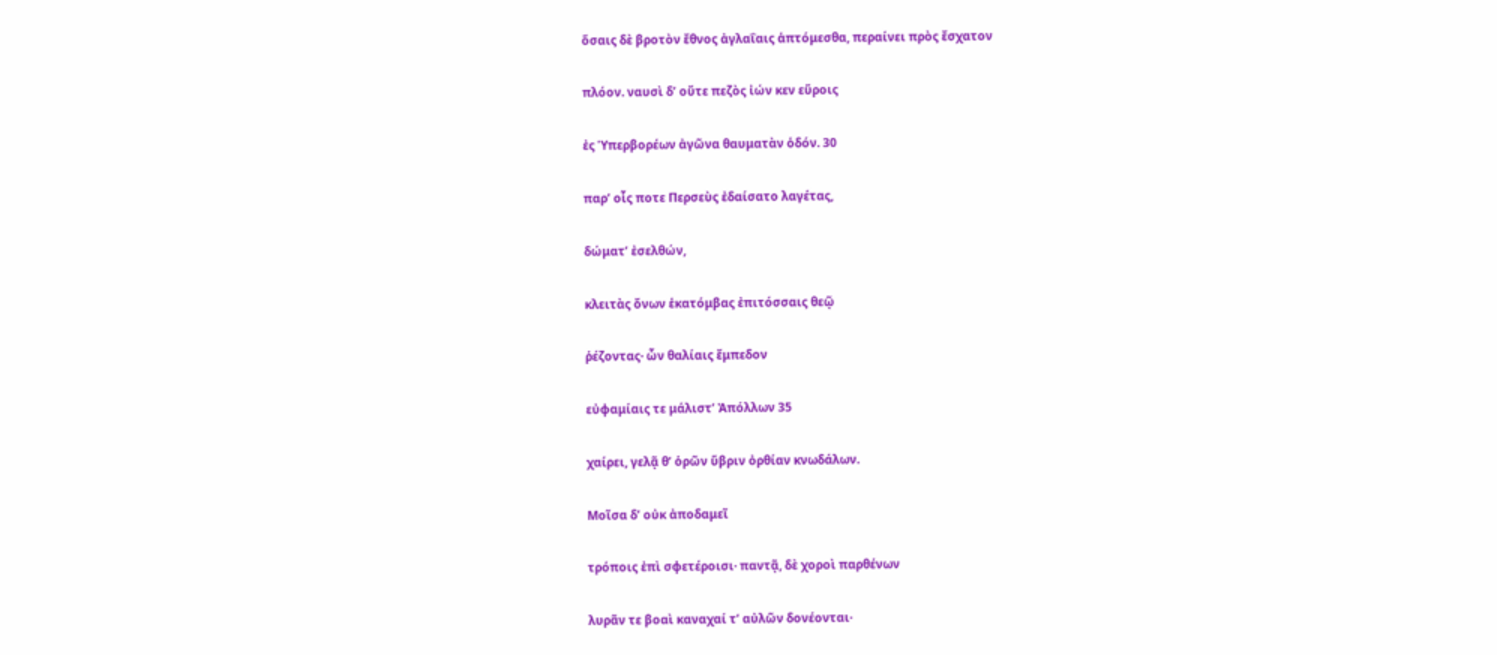ὅσαις δὲ βροτὸν ἔθνος ἀγλαΐαις ἁπτόμεσθα, περαίνει πρὸς ἔσχατον

πλόον. ναυσὶ δʼ οὔτε πεζὸς ἰών κεν εὕροις

ἐς Ὑπερβορέων ἀγῶνα θαυματὰν ὁδόν. 30

παρʼ οἷς ποτε Περσεὺς ἐδαίσατο λαγέτας,

δώματʼ ἐσελθών,

κλειτὰς ὄνων ἑκατόμβας ἐπιτόσσαις θεῷ

ῥέζοντας· ὧν θαλίαις ἔμπεδον

εὐφαμίαις τε μάλιστʼ Ἀπόλλων 35

χαίρει, γελᾷ θʼ ὁρῶν ὕβριν ὀρθίαν κνωδάλων.

Μοῖσα δʼ οὐκ ἀποδαμεῖ

τρόποις ἐπὶ σφετέροισι· παντᾷ, δὲ χοροὶ παρθένων

λυρᾶν τε βοαὶ καναχαί τʼ αὐλῶν δονέονται·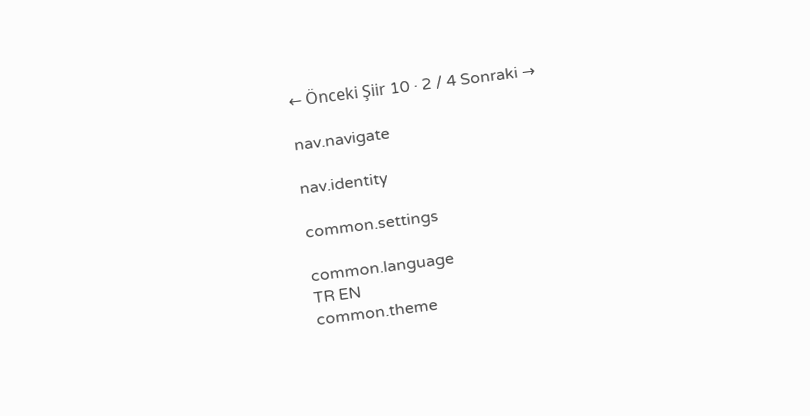← Önceki Şiir 10 · 2 / 4 Sonraki →

nav.navigate

nav.identity

common.settings

common.language
TR EN
common.theme